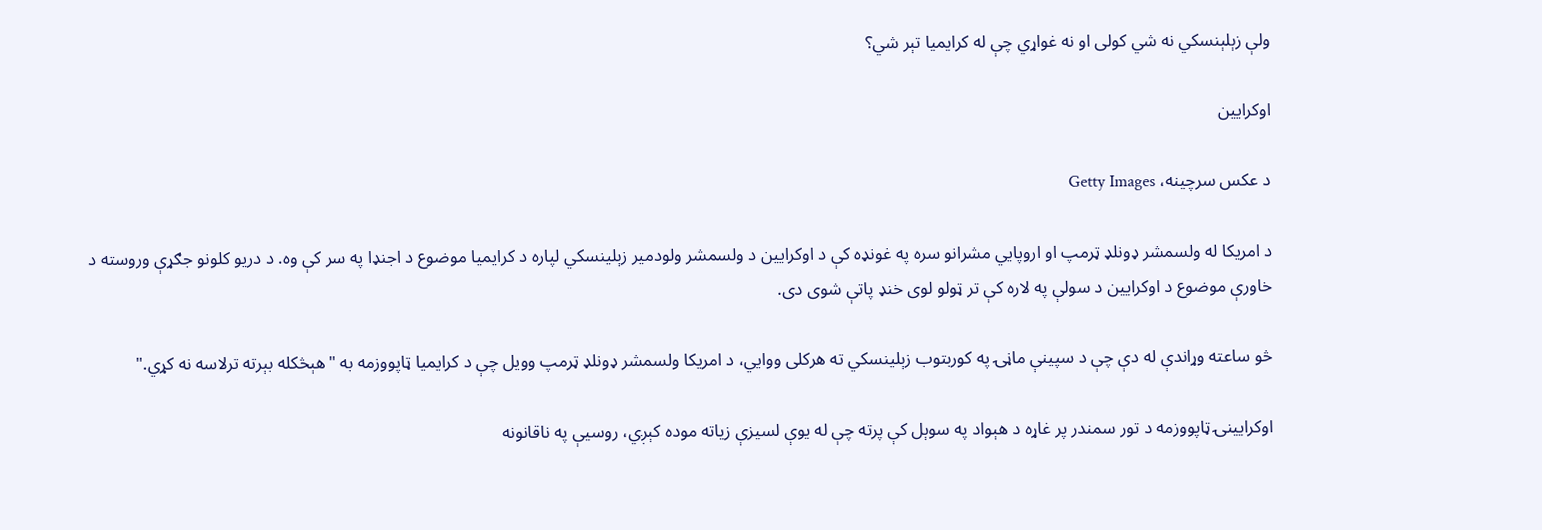ولې زېلېنسکي نه شي کولی او نه غواړي چې له کرایمیا تېر شي؟

اوکرایین

د عکس سرچینه، Getty Images

د امريکا له ولسمشر ډونلډ ټرمپ او اروپايي مشرانو سره په غونډه کې د اوکرايين د ولسمشر ولودمير زېلينسکي لپاره د کرايميا موضوع د اجنډا په سر کې وه. د دريو کلونو جګړې وروسته د خاورې موضوع د اوکرايين د سولې په لاره کې تر ټولو لوی خنډ پاتې شوی دی.

څو ساعته وړاندې له دې چې د سپينې ماڼۍ په کوربتوب زېلينسکي ته هرکلی ووايي، د امریکا ولسمشر ډونلډ ټرمپ وويل چې د کرايميا ټاپووزمه به "هېڅکله بېرته ترلاسه نه کړي."

اوکرايينۍ ټاپووزمه د تور سمندر پر غاړه د هېواد په سوېل کې پرته چې له يوې لسيزې زیاته موده کېږي، روسيې په ناقانونه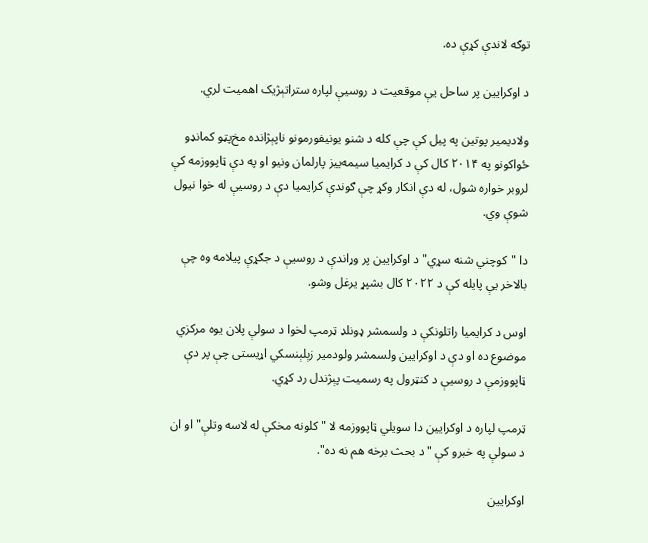توګه لاندې کړې ده.

د اوکرايين پر ساحل يې موقعيت د روسيې لپاره ستراتېژيک اهميت لري.

ولادیمیر پوتین په پیل کې چې کله د شنو یونیفورمونو ناپېژانده مخ‌پټو کمانډو ځواکونو په ۲۰۱۴ کال کې د کرایمیا سیمه‌ييز پارلمان ونیو او په دې ټاپووزمه کې لروبر خواره شول، له دې انکار وکړ چې ګوندې کرایمیا دې د روسیې له خوا نیول شوې وي.

دا "کوچني شنه سړي" د اوکرایین پر وړاندې د روسیې د جګړې پیلامه وه چې بالاخر یې پایله کې د ۲۰۲۲ کال بشپړ یرغل وشو.

اوس د کرایمیا راتلونکې د ولسمشر ډونلډ ټرمپ لخوا د سولې پلان یوه مرکزي موضوع ده او دې د اوکرایین ولسمشر ولودمیر زېلېنسکي اړیستی چې پر دې ټاپووزمې د روسیې د کنټرول په رسمیت پېژندل رد کړي.

ټرمپ لپاره د اوکرایین دا سویلي ټاپووزمه لا "کلونه مخکې له لاسه وتلې" او ان د سولې په خبرو کې "د بحث برخه هم نه ده".

اوکرایین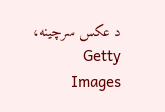د عکس سرچینه، Getty Images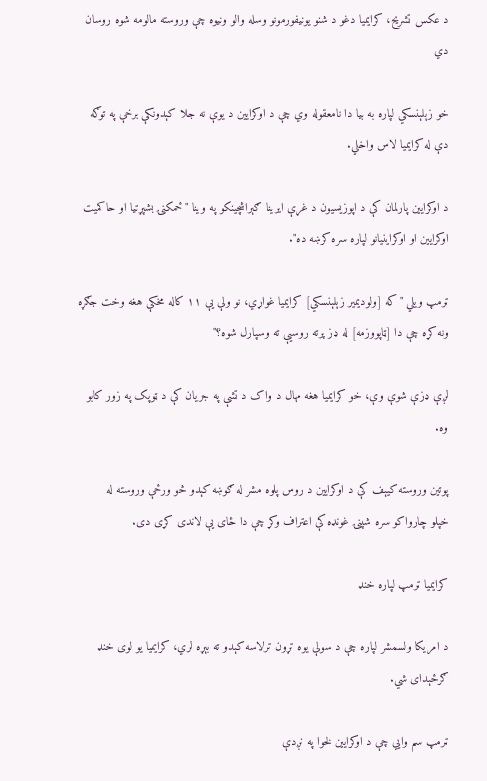د عکس تشریح، کرایمیا دغو د شنو یونیفورمونو وسله والو ونیوه چې وروسته مالومه شوه روسان دي

خو زېلېنسکي لپاره به بیا دا نامعقوله وي چې د اوکرایین د یوې نه جلا کېدونکې برخې په توګه دې له کرایمیا لاس واخلي.

د اوکرایین پارلمان کې د اپوزیسیون د غړې ایرینا ګېراشچینکو په وینا "ځمکنۍ بشپړتیا او حاکمیت اوکرایین او اوکراینیانو لپاره سره کرښه ده".

ټرمپ ویلي "که [ولودیمیر زېلېنسکي] کرایمیا غواړي، نو ولې یې ۱۱ کاله مخکې هغه وخت جګړه ونه کړه چې دا [ټاپووزمه] له ډز پرته روسیې ته وسپارل شوه؟"

لږې ډزې شوې وې، خو کرایمیا هغه مهال د واک د تشې په جریان کې د ټوپک په زور کابو وه.

پوتین وروسته کیېف کې د اوکرایین د روس پلوه مشر له ګوښه کېدو څو ورځې وروسته له خپلو چارواکو سره شپنۍ غونډه کې اعتراف وکړ چې دا ځای یې لاندی کړی دی.

کرایمیا ټرمپ لپاره خنډ

د امریکا ولسمشر لپاره چې د سولې یوه تړون ترلاسه کېدو ته بېړه لري، کرایمیا یو لوی خنډ ګرځېدای شي.

ټرمپ سم وايي چې د اوکرایین لخوا په نږدې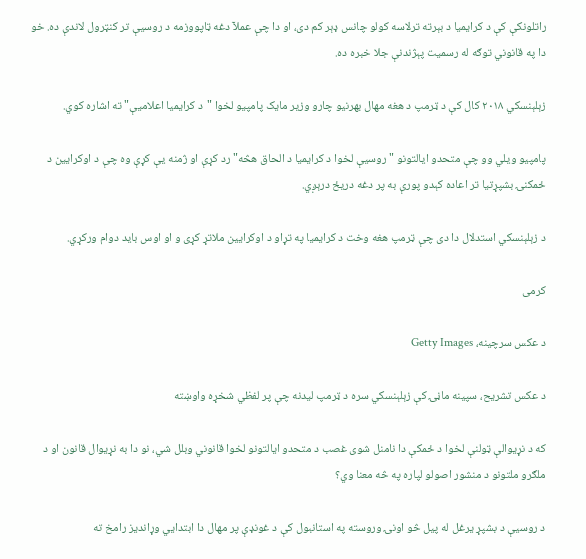راتلونکې کې د کرایمیا د بېرته ترلاسه کولو چانس ډېر کم دی، او دا چې عملآ دغه ټاپووزمه د روسیې تر کنټرول لاندې ده. خو دا په قانوني توګه له رسمیت پېژندنې جلا خبره ده.

زېلېنسکي ۲۰۱۸ کال کې د ټرمپ د هغه مهال بهرنیو چارو وزیر مایک پامپیو لخوا "د کرایمیا اعلامیې" ته اشاره کوي.

پامپیو ویلي وو چې متحدو ایالتونو "روسیې لخوا د کرایمیا د الحاق هڅه" رد کړې او ژمنه یې کړې وه چې د اوکرایین د ځمکنۍ بشپړتیا تر اعاده کېدو پورې به پر دغه دریځ درېږي.

د زېلېنسکي استدلال دا دی چې ټرمپ هغه وخت د کرایمیا په تړاو د اوکرایین ملاتړ کړی و او اوس باید دوام ورکړي.

کرمی

د عکس سرچینه، Getty Images

د عکس تشریح، سپینه ماڼۍ کې زېلېنسکي سره د ټرمپ لیدنه چې پر لفظي شخړه واوښته

که د نړیوالې ټولنې لخوا د ځمکې دا نامنل شوی غصب د متحدو ایالتونو لخوا قانوني وبلل شي، نو دا به نړیوال قانون او د ملګرو ملتونو د منشور اصولو لپاره په څه معنا وي؟

د روسیې د بشپړ یرغل له پیل څو اونۍ وروسته په استانبول کې د غونډې پر مهال دا ابتدايي وړاندیز رامخ ته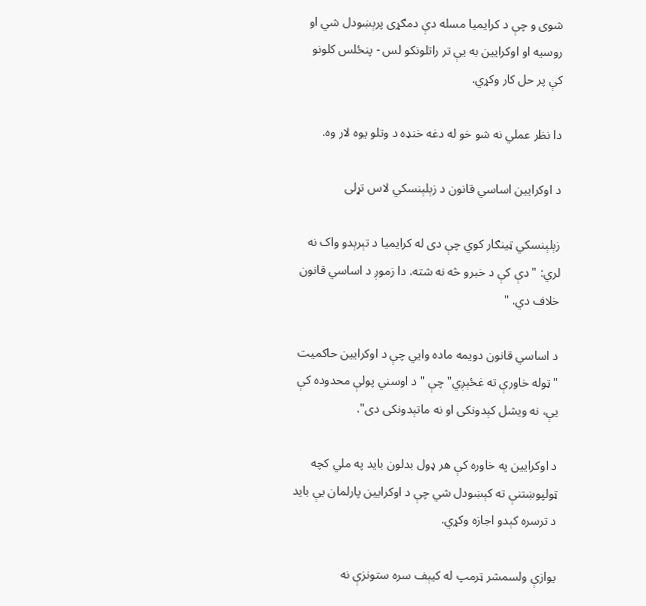شوی و چې د کرایمیا مسله دې دمګړی پرېښودل شي او روسیه او اوکرایین به یې تر راتلونکو لس - پنځلس کلونو کې پر حل کار وکړي.

دا نظر عملي نه شو خو له دغه خنډه د وتلو یوه لار وه.

د اوکرایین اساسي قانون د زېلېنسکي لاس تړلی

زېلېنسکي ټینګار کوي چې دی له کرایمیا د تېرېدو واک نه لري: "دې کې د خبرو څه نه شته. دا زموږ د اساسي قانون خلاف دي. "

د اساسي قانون دویمه ماده وايي چې د اوکرایین حاکمیت "ټوله خاورې ته غځېږي" چې "د اوسني پولې محدوده کې یې، نه ویشل کېدونکی او نه ماتېدونکی دی".

د اوکرایین په خاوره کې هر ډول بدلون باید په ملي کچه ټولپوښتنې ته کېښودل شي چې د اوکرایین پارلمان یې باید د ترسره کېدو اجازه وکړي.

یوازې ولسمشر ټرمپ له کیېف سره ستونزې نه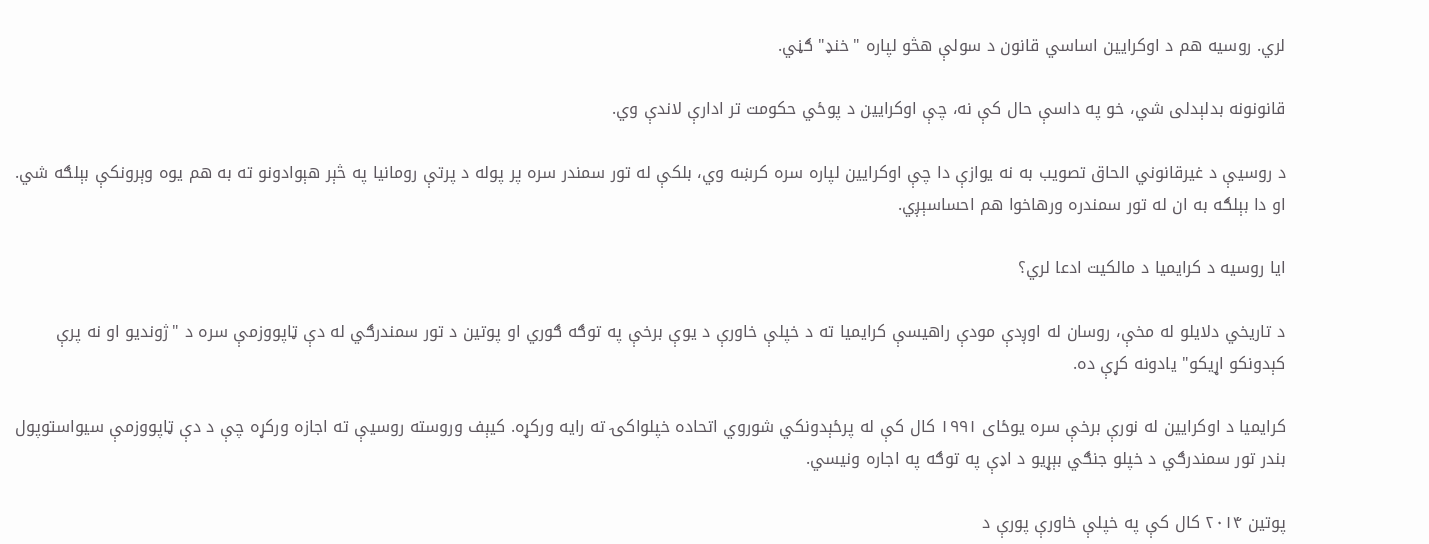لري. روسیه هم د اوکرایین اساسي قانون د سولې هڅو لپاره "خنډ" ګڼي.

قانونونه بدلېدلی شي، خو په داسې حال کې نه، چې اوکرایین د پوځي حکومت تر ادارې لاندې وي.

د روسیې د غیرقانوني الحاق تصویب به نه یوازې دا چې اوکرایین لپاره سره کرښه وي، بلکې له تور سمندر سره پر پوله د پرتې رومانیا په څېر هېوادونو ته به هم یوه وېرونکې بېلګه شي. او دا بېلګه به ان له تور سمندره ورهاخوا هم احساسېږي.

ایا روسیه د کرایمیا د مالکیت ادعا لري؟

د تاریخي دلایلو له مخې، روسان له اوږدې مودې راهیسې کرایمیا ته د خپلې خاورې د یوې برخې په توګه ګوري او پوتین د تور سمندرګي له دې ټاپووزمې سره د "ژوندیو او نه پرې کېدونکو اړیکو" یادونه کړې ده.

کرایمیا د اوکرایین له نورې برخې سره یوځای ۱۹۹۱ کال کې له پرځېدونکي شوروي اتحاده خپلواکۍ ته رایه ورکړه. کیېف وروسته روسیې ته اجازه ورکړه چې د دې ټاپووزمې سیواستوپول بندر تور سمندرګي د خپلو جنګي بېړیو د اډې په توګه په اجاره ونیسي.

پوتین ۲۰۱۴ کال کې په خپلې خاورې پورې د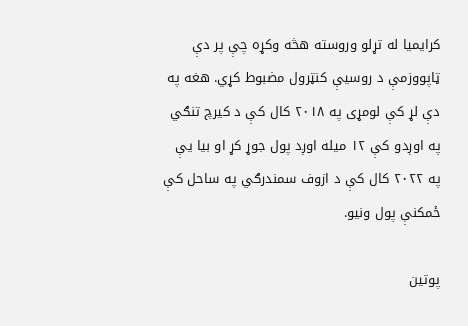کرایمیا له تړلو وروسته هڅه وکړه چې پر دې ټاپووزمې د روسیې کنټرول مضبوط کړي. هغه په دې لړ کې لومړی په ۲۰۱۸ کال کې د کیرچ تنګي په اوږدو کې ۱۲ میله اوږد پول جوړ کړ او بیا یې په ۲۰۲۲ کال کې د ازوف سمندرګي په ساحل کې ځمکنې پول ونیو.

پوتین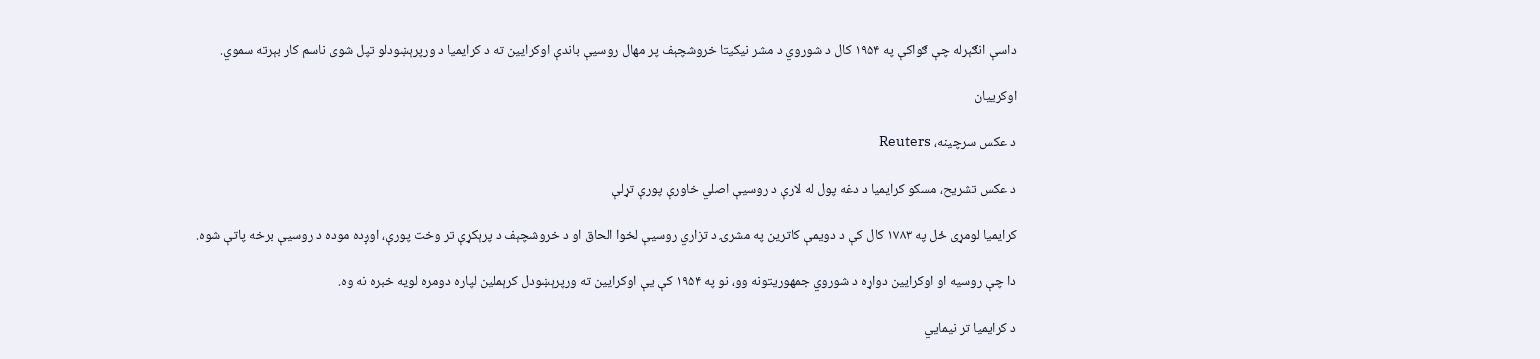داسې انګېرله چې ګواکې په ۱۹۵۴ کال د شوروي د مشر نیکیتا خروشچېف پر مهال روسیې باندې اوکرایین ته د کرایمیا د ورپرېښودلو تپل شوی ناسم کار بېرته سموي.

اوکرییان

د عکس سرچینه، Reuters

د عکس تشریح، مسکو کرایمیا د دغه پول له لارې د روسیې اصلي خاورې پورې تړلې

کرایمیا لومړی ځل په ۱۷۸۳ کال کې د دویمې کاترین په مشرۍ د تزاري روسیې لخوا الحاق او د خروشچېف د پرېکړې تر وخت پورې، اوږده موده د روسیې برخه پاتې شوه.

دا چې روسیه او اوکرایین دواړه د شوروي جمهوریتونه وو، نو په ۱۹۵۴ کې یې اوکرایین ته ورپرېښودل کرېملین لپاره دومره لویه خبره نه وه.

د کرایمیا تر نیمایي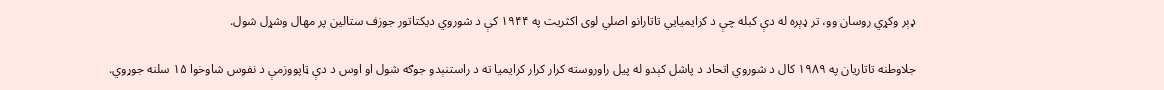ډېر وکړي روسان وو، تر ډېره له دې کبله چې د کرایمیايي تاتارانو اصلي لوی اکثریت په ۱۹۴۴ کې د شوروي دیکتاتور جوزف ستالین پر مهال وشړل شول.

جلاوطنه تاتاریان په ۱۹۸۹ کال د شوروي اتحاد د پاشل کېدو له پیل راوروسته کرار کرار کرایمیا ته د راستنېدو جوګه شول او اوس د دې ټاپووزمې د نفوس شاوخوا ۱۵ سلنه جوړوي.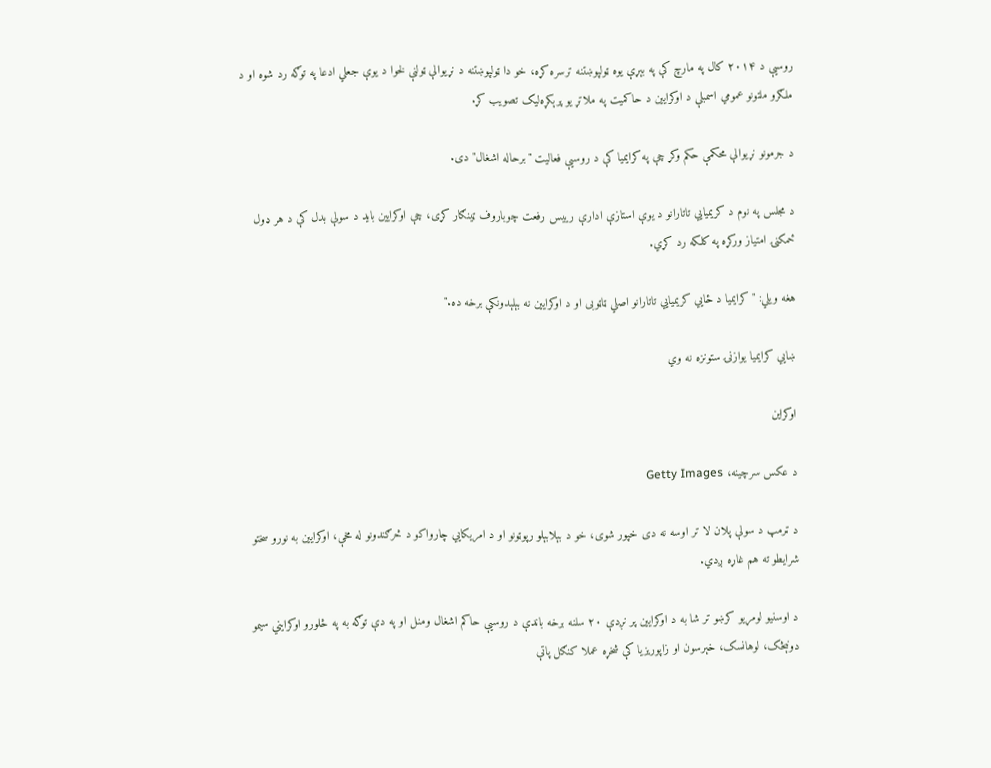روسیې د ۲۰۱۴ کال په مارچ کې په بېړې یوه ټولپوښتنه ترسره کړه، خو دا ټولپوښتنه د نړیوالې ټولنې لخوا د یوې جعلي ادعا په توګه رد شوه او د ملګرو ملتونو عمومي اسمبلې د اوکرایین د حاکمیت په ملاتړ یو پرېکړه‌لیک تصویب کړ.

د جرمونو نړیوالې محکمې حکم وکړ چې په کرایمیا کې د روسیې فعالیت "برحاله اشغال" دی.

د مجلس په نوم د کریمیايي تاتارانو د یوې استازې ادارې رییس رفعت چوباروف ټینګار کړی، چې اوکرایین باید د سولې بدل کې د هر ډول ځمکنۍ امتیاز ورکړه په کلکه رد کړي.

هغه ویلي: "کرایمیا د ځايي کریمیايي تاتارانو اصلي ټاټوبی او د اوکرایین نه بېلېدونکې برخه ده."

ښايي‌ کرایمیا یوازنۍ ستونزه نه وي

اوکراین

د عکس سرچینه، Getty Images

د ټرمپ د سولې پلان لا تر اوسه نه دی خپور شوی، خو د بېلابېلو رپوټونو او د امریکایي چارواکو د څرګندونو له مخې، اوکرایین به نورو سختو شرایطو ته هم غاړه ږدي.

د اوسنیو لومړیو کرښو تر شا به د اوکرایین پر نږدې ۲۰ سلنه برخه باندې د روسیې حاکم اشغال ومنل او په دې توګه به په څلورو اوکرایني سیمو دونېڅک، لوهانسک، خېرسون او زاپوریزیا کې شخړه عملا کنګل پاتې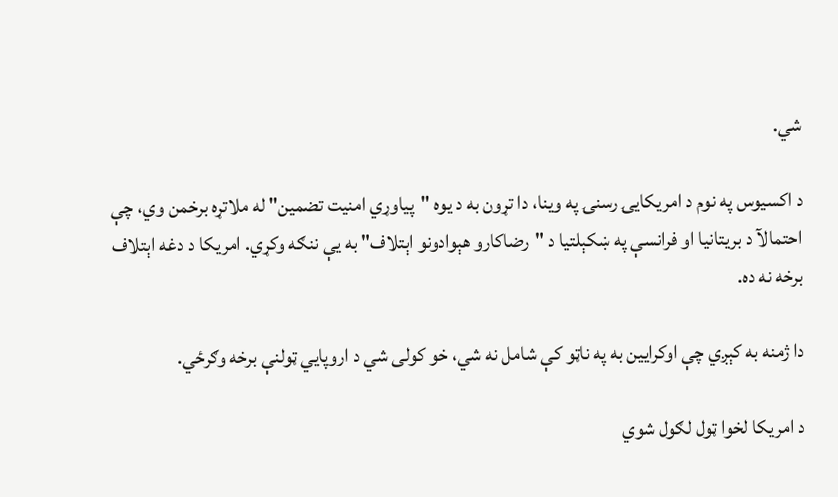شي.

د اکسیوس په نوم د امریکایۍ رسنۍ په وینا، دا تړون به د یوه "پياوړي امنیت تضمین" له ملاتړه برخمن وي،‌ چې احتمالآ‌ د بریتانیا او فرانسې په ښکېلتیا د "رضاکارو هېوادونو اېتلاف" به یې ننګه وکړي. امریکا د دغه اېتلاف برخه نه ده.

دا ژمنه به کېږي چې اوکرایین به په ناټو کې شامل نه شي، خو کولی شي د اروپايي ټولنې برخه وګرځي.

د امریکا لخوا ټول لګول شوي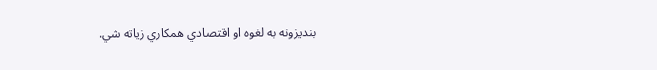بندیزونه به لغوه او اقتصادي همکاري زیاته شي.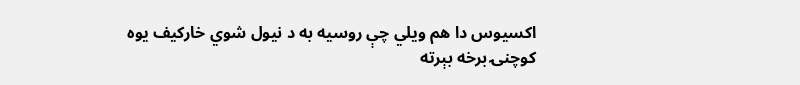اکسیوس دا هم ویلي چې روسیه به د نیول شوي خارکیف یوه کوچنۍ برخه بېرته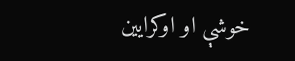خوشې او اوکرایین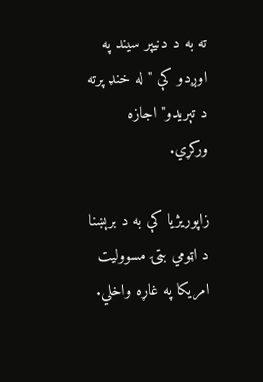ته به د دنیپر سیند په اوږدو کې "له خنډ پرته د تېریدو" اجازه ورکړي.

زاپوریژیا کې به د برېښنا د اټومي بټۍ مسوولیت امریکا په غاړه واخلي.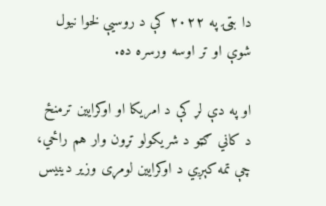دا بټۍ په ۲۰۲۲ کې د روسیې لخوا نیول شوې او تر اوسه ورسره ده.

او په دې لړ کې د امریکا او اوکرایین ترمنځ‌ د کاني ګټو د شریکولو تړون وار هم راځي، چې تمه کېږي د اوکرایین لومړی وزیر دینیس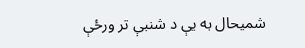شمیحال به یې د شنبې تر ورځې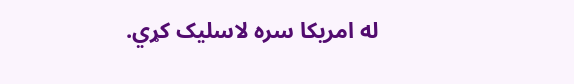له امریکا سره لاسلیک کړي.